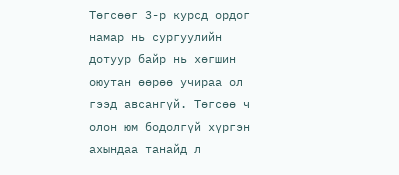Төгсөөг 3-р курсд ордог намар нь сургуулийн дотуур байр нь хөгшин оюутан өөрөө учираа ол гээд авсангүй. Төгсөө ч олон юм бодолгүй хүргэн ахындаа танайд л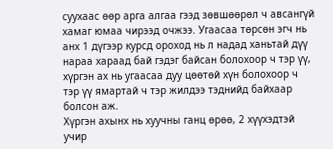суухаас өөр арга алгаа гээд зөвшөөрөл ч авсангүй хамаг юмаа чирээд очжээ. Угаасаа төрсөн эгч нь анх 1 дүгээр курсд ороход нь л надад ханьтай дүү нараа хараад бай гэдэг байсан болохоор ч тэр үү, хүргэн ах нь угаасаа дуу цөөтөй хүн болохоор ч тэр үү ямартай ч тэр жилдээ тэднийд байхаар болсон аж.
Хүргэн ахынх нь хуучны ганц өрөө, 2 хүүхэдтэй учир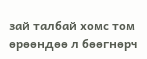зай талбай хомс том өрөөндөө л бөөгнөрч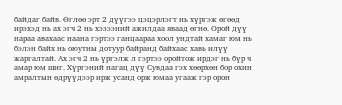байдаг байв. Өглөө эрт 2 дүүгээ цэцэрлэгт нь хүргэж өгөөд ирэхэд нь ах эгч 2 нь хэзээний ажилдаа яваад өгнө. Орой дүү нараа авахаас наана гэртээ ганцаараа хоол ундтай хамаг юм нь бэлэн байх нь оюутны дотуур байранд байхаас хавь илүү жаргалтай. Ах эгч 2 нь үргэлж л гэртээ оройтож ирдэг нь бүр ч амар юм шиг. Хүргэний нагац дүү Сувдаа гэх хөөрхөн бор охин амралтын өдрүүдээр ирж усанд орж юмаа угааж гэр орон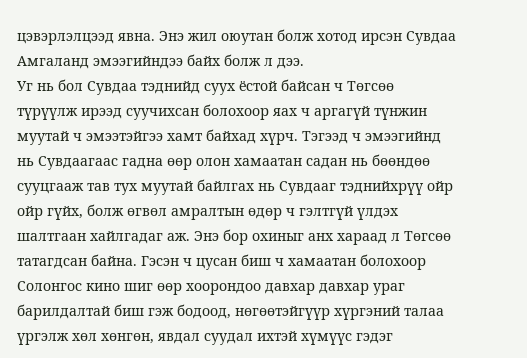цэвэрлэлцээд явна. Энэ жил оюутан болж хотод ирсэн Сувдаа Амгаланд эмээгийндээ байх болж л дээ.
Уг нь бол Сувдаа тэднийд суух ёстой байсан ч Төгсөө түрүүлж ирээд суучихсан болохоор яах ч аргагүй түнжин муутай ч эмээтэйгээ хамт байхад хүрч. Тэгээд ч эмээгийнд нь Сувдаагаас гадна өөр олон хамаатан садан нь бөөндөө сууцгааж тав тух муутай байлгах нь Сувдааг тэднийхрүү ойр ойр гүйх, болж өгвөл амралтын өдөр ч гэлтгүй үлдэх шалтгаан хайлгадаг аж. Энэ бор охиныг анх хараад л Төгсөө татагдсан байна. Гэсэн ч цусан биш ч хамаатан болохоор Солонгос кино шиг өөр хоорондоо давхар давхар ураг барилдалтай биш гэж бодоод, нөгөөтэйгүүр хүргэний талаа үргэлж хөл хөнгөн, явдал суудал ихтэй хүмүүс гэдэг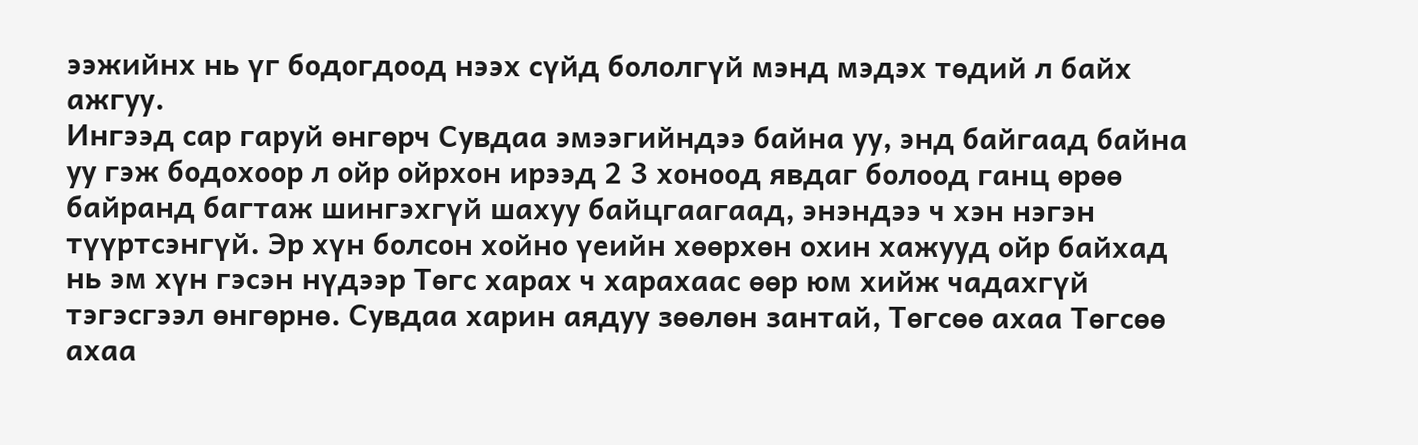ээжийнх нь үг бодогдоод нээх сүйд бололгүй мэнд мэдэх төдий л байх ажгуу.
Ингээд сар гаруй өнгөрч Сувдаа эмээгийндээ байна уу, энд байгаад байна уу гэж бодохоор л ойр ойрхон ирээд 2 3 хоноод явдаг болоод ганц өрөө байранд багтаж шингэхгүй шахуу байцгаагаад, энэндээ ч хэн нэгэн түүртсэнгүй. Эр хүн болсон хойно үеийн хөөрхөн охин хажууд ойр байхад нь эм хүн гэсэн нүдээр Төгс харах ч харахаас өөр юм хийж чадахгүй тэгэсгээл өнгөрнө. Сувдаа харин аядуу зөөлөн зантай, Төгсөө ахаа Төгсөө ахаа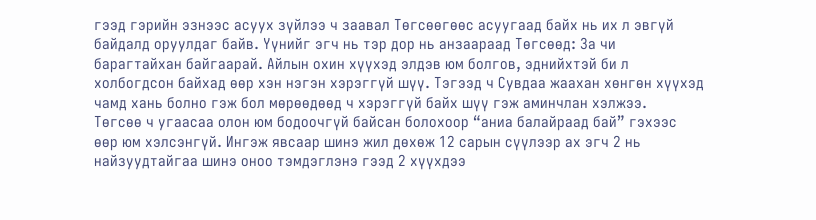гээд гэрийн эзнээс асуух зүйлээ ч заавал Төгсөөгөөс асуугаад байх нь их л эвгүй байдалд оруулдаг байв. Үүнийг эгч нь тэр дор нь анзаараад Төгсөөд: За чи барагтайхан байгаарай. Айлын охин хүүхэд элдэв юм болгов, эднийхтэй би л холбогдсон байхад өөр хэн нэгэн хэрэггүй шүү. Тэгээд ч Сувдаа жаахан хөнгөн хүүхэд чамд хань болно гэж бол мөрөөдөөд ч хэрэггүй байх шүү гэж аминчлан хэлжээ.
Төгсөө ч угаасаа олон юм бодоочгүй байсан болохоор “аниа балайраад бай” гэхээс өөр юм хэлсэнгүй. Ингэж явсаар шинэ жил дөхөж 12 сарын сүүлээр ах эгч 2 нь найзуудтайгаа шинэ оноо тэмдэглэнэ гээд 2 хүүхдээ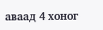аваад 4 хоног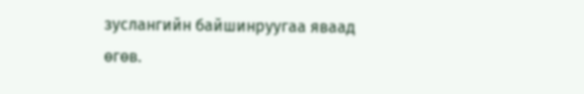зуслангийн байшинруугаа яваад өгөв.